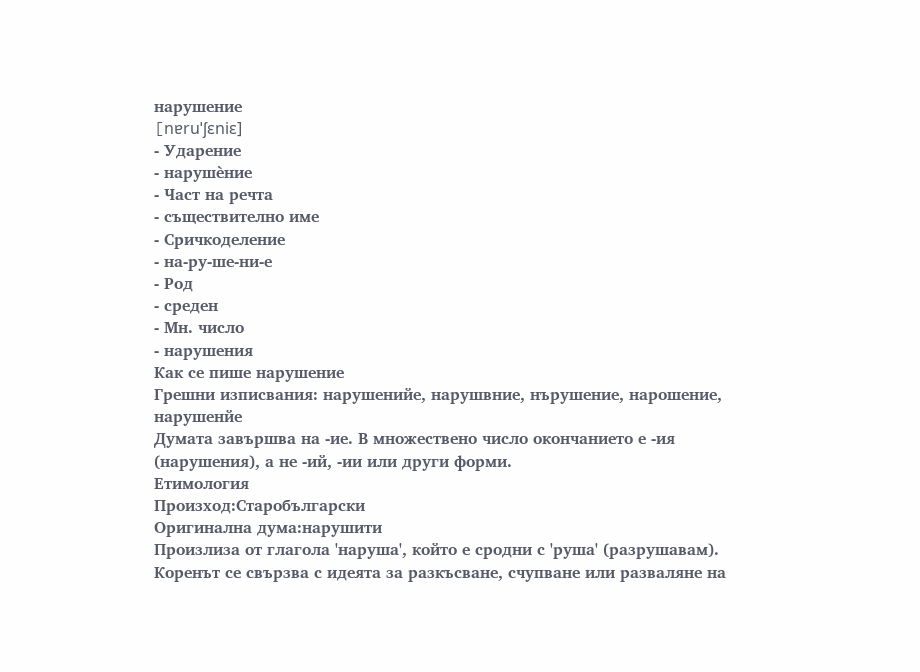нарушение
[nɐruˈʃɛniɛ]
- Ударение
- нарушѐние
- Част на речта
- съществително име
- Сричкоделение
- на-ру-ше-ни-е
- Род
- среден
- Мн. число
- нарушения
Как се пише нарушение
Грешни изписвания: нарушенийе, нарушвние, нърушение, нарошение, нарушенйе
Думата завършва на -ие. В множествено число окончанието е -ия (нарушения), а не -ий, -ии или други форми.
Етимология
Произход:Старобългарски
Оригинална дума:нарушити
Произлиза от глагола 'наруша', който е сродни с 'руша' (разрушавам). Коренът се свързва с идеята за разкъсване, счупване или разваляне на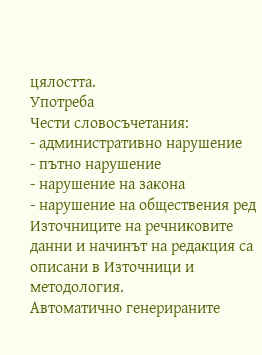цялостта.
Употреба
Чести словосъчетания:
- административно нарушение
- пътно нарушение
- нарушение на закона
- нарушение на обществения ред
Източниците на речниковите данни и начинът на редакция са описани в Източници и методология.
Автоматично генерираните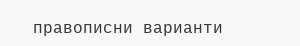правописни варианти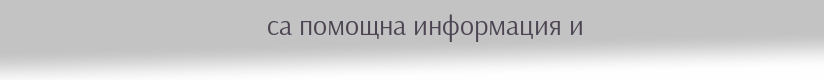са помощна информация и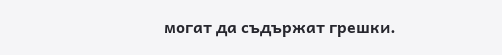могат да съдържат грешки.